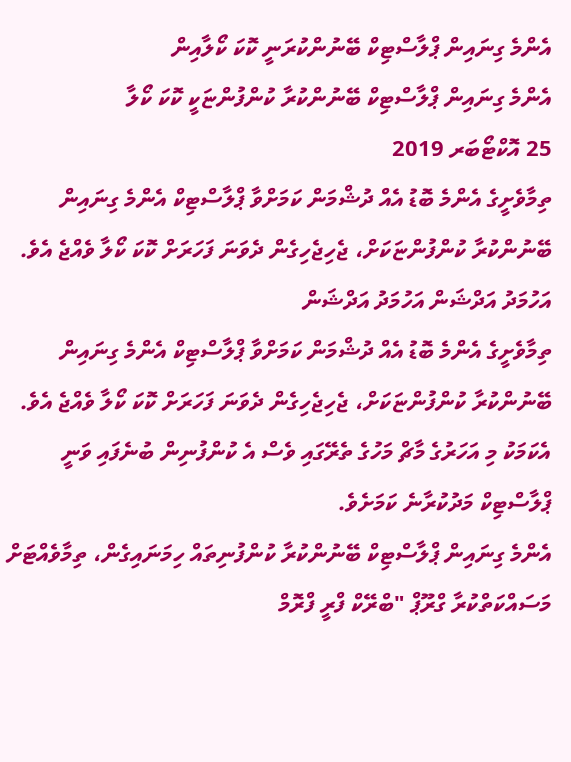އެންމެ ގިނައިން ޕްލާސްޓިކް ބޭނުންކުރަނީ ކޮކަ ކޯލާއިން
އެންމެ ގިނައިން ޕްލާސްޓިކް ބޭނުންކުރާ ކުންފުންޏަކީ ކޮކަ ކޯލާ
25 އޮކްޓޯބަރ 2019
ތިމާވެށީގެ އެންމެ ބޮޑު އެއް ދުޝްމަން ކަމަށްވާ ޕްލާސްޓިކް އެންމެ ގިނައިން ބޭނުންކުރާ ކުންފުންޏަކަށް، ޖެހިޖެހިގެން ދެވަނަ ފަހަރަށް ކޮކަ ކޯލާ ވެއްޖެ އެވެ.
އަހުމަދު އަދްޝަން އަހުމަދު އަދްޝަން
ތިމާވެށީގެ އެންމެ ބޮޑު އެއް ދުޝްމަން ކަމަށްވާ ޕްލާސްޓިކް އެންމެ ގިނައިން ބޭނުންކުރާ ކުންފުންޏަކަށް، ޖެހިޖެހިގެން ދެވަނަ ފަހަރަށް ކޮކަ ކޯލާ ވެއްޖެ އެވެ.
އެކަމަކު މި އަހަރުގެ މާޗް މަހުގެ ތެރޭގައި ވެސް އެ ކުންފުނިން ބުނެފައި ވަނީ ޕްލާސްޓިކް މަދުކުރާނެ ކަމަށެވެ.
އެންމެ ގިނައިން ޕްލާސްޓިކް ބޭނުންކުރާ ކުންފުނިތައް ހިމަނައިގެން، ތިމާވެއްޓަށް މަސައްކަތްކުރާ ގްރޫޕް "ބްރޭކް ފްރީ ފްރޮމް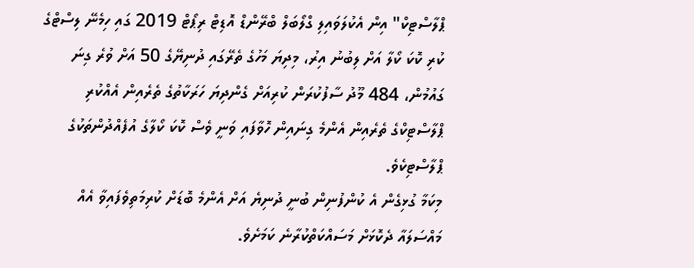ޕްލާސްޓިކް" އިން އެކުލަވައިލި ގްލޯބަލް ބްރޭންޑް އޮޑިޓް ރިޕޯޓް 2019 ގައި ހިމެނޭ ލިސްޓްގެ ކުރި ކޮކަ ކޯލާ އަށް ލިބުނު އިރު، މިދިޔަ މަހުގެ ތެރޭގައި ދުނިޔޭގެ 50 އަށް ވުރެ ގިނަ ގައުމުން، 484 މޫދު ސާފުކުރަން ކުރިއަށް ގެންދިޔަ ހަރަކާތުގެ ތެރެއިން އެއްކުރި ޕްލާސްޓިކްގެ ތެރެއިން އެންމެ ގިނައިން ހޮވާފައި ވަނީ ވެސް ކޮކަ ކޯލާގެ އުފެއްދުންތަކުގެ ޕްލާސްޓިކެވެ.
މިކަމާ ގުޅިގެން އެ ކުންފުނިން ބުނީ ދުނިޔެ އަށް އެންމެ ބޮޑަށް ކުރިމަތިވެފައިވާ އެއް މައްސަލައާ ދެކޮޅަށް މަސައްކަތްކުރާނެ ކަމަށެވެ.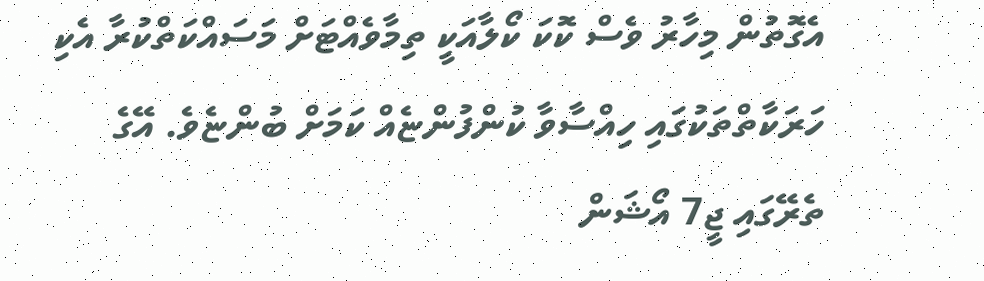އެގޮތުން މިހާރު ވެސް ކޮކަ ކޯލާއަކީ ތިމާވެއްޓަށް މަސައްކަތްކުރާ އެކި ހަރަކާތްތަކުގައި ހިއްސާވާ ކުންފުންޏެއް ކަމަށް ބުންޏެވެ. އޭގެ ތެރޭގައި ޖީ7 އޯޝަން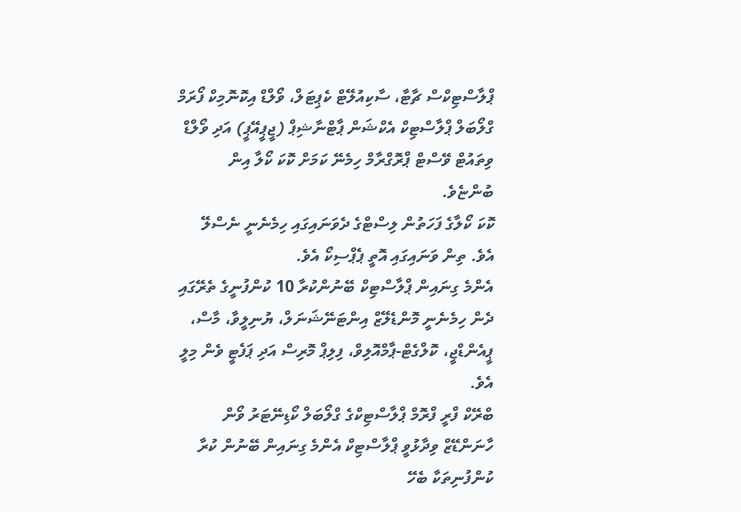ޕްލާސްޓިކްސް ޗާޓާ، ސާކިއުލޭޓް ކެޕިޓަލް، ވޯލްޑް އިކޮނޮމިކް ފޯރަމް ގްލޯބަލް ޕްލާސްޓިކް އެކްޝަން ޕާޓްނާޝިޕް (ޖީޕީއޭޕީ) އަދި ވޯލްޑް ވިތައުޓް ވޭސްޓް ޕްރޮގްރާމް ހިމެނޭ ކަމަށް ކޮކަ ކޯލާ އިން ބުންޏެވެ.
ކޮކަ ކޯލާގެ ފަހަތުން ލިސްޓްގެ ދެވަނައިގައި ހިމެނެނީ ނެސްލޭ އެވެ. ތިން ވަނައިގައި އޮތީ ޕެޕްސިކޯ އެވެ.
އެންމެ ގިނައިން ޕްލާސްޓިކް ބޭނުންކުރާ 10 ކުންފުނީގެ ތެރޭގައި ދެން ހިމެނެނީ މޮންޑެލޭޒް އިންޓަނޭޝަނަލް، ޔުނިލީވާ، މާސް، ޕީއެންޑްޖީ، ކޮލްގެޓް-ޕާމްއޮލިވް، ފިލިޕް މޮރިސް އަދި ޕަފެޓީ ވެން މިލީ އެވެ.
ބްރޭކް ފްރީ ފްރޮމް ޕްލާސްޓިކްގެ ގްލޯބަލް ކޯޑިނޭޓަރު ވޯން ހާނަންޑޭޒް ވިދާޅުވީ ޕްލާސްޓިކް އެންމެ ގިނައިން ބޭނުން ކުރާ ކުންފުނިތަކާ ބެހޭ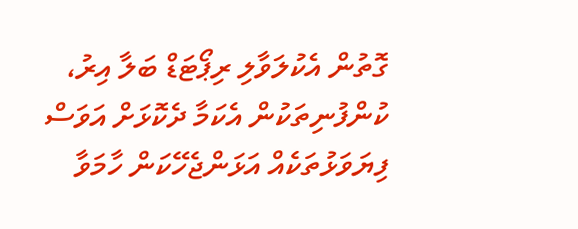ގޮތުން އެކުލަވާލި ރިޕޯޓަޑް ބަލާ އިރު، ކުންފުނިތަކުން އެކަމާ ދެކޮޅަށް އަވަސް ފިޔަވަޅުތަކެއް އަޅަންޖެހޭކަން ހާމަވާ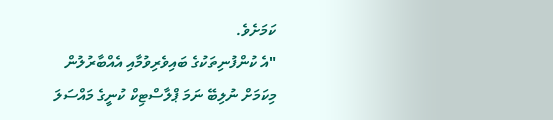ކަމަށެވެ.
"އެ ކުންފުނިތަކުގެ ބައިވެރިވުމާއި އެއްބާރުލުން މިކަމަށް ނުލިބޭ ނަމަ ޕްލާސްޓިކް ކުނީގެ މައްސަލަ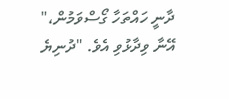ދާނީ ހައްތަހާ ގޯސްވަމުން،" އޭނާ ވިދާޅުވި އެވެ. "ދުނިޔެ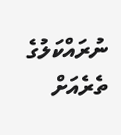ނުރައްކަލުގެ ތެރެއަށް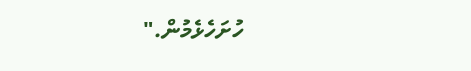ހުށަހެޅެމުން."